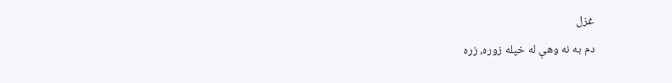غزل
دم به نه وهې له خپله زوره، زره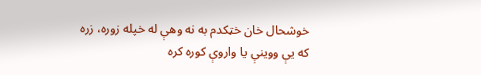خوشحال خان خټکدم به نه وهې له خپله زوره، زره
که يې ووينې يا واروې کوره کره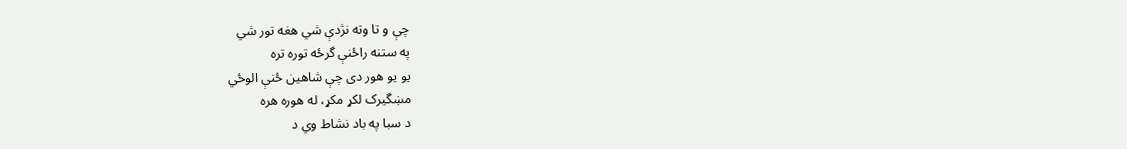چې و تا وته نژدې شي هغه تور شي
په ستنه راځنې گرځه توره تره
يو يو هور دی چې شاهين ځنې الوځي
مښگيرک لکړ مکړ، له هوره هره
د سبا په باد نشاط وي د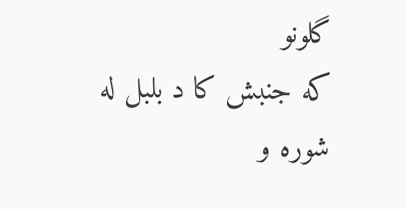گلونو
که جنبش کا د بلبل له شوره و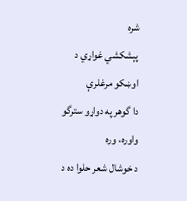شره
پېشکشي غواړي د اوښکو مرغلرې
دا گوهر په دواړو سترگو واوره، وره
د خوشال شعر حلوا ده د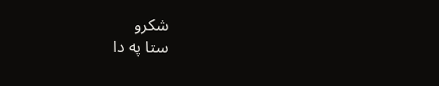شکرو
ستا په دا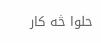حلوا څه کار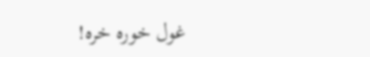غول خوره خره!